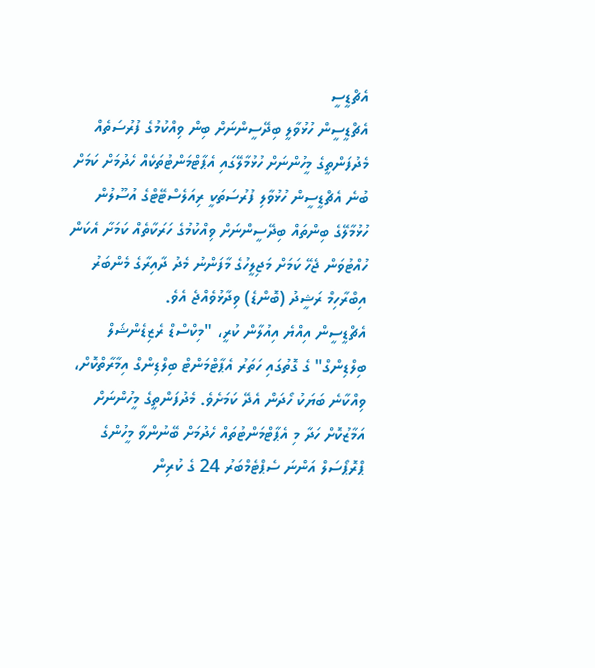އެޗްޑީސީ
އެޗްޑީސީން ހުޅުވާލީ ބިދޭސީންނަށް ބިން ވިއްކުމުގެ ފުރުސަތެއް
މެދުފަންތީގެ މީހުންނަށް ހުޅުމާލޭގައި އެޕާޓްމަންޓުތަކެއް ހެދުމަށް ކަމަށް ބުނެ އެޗްޑީސީން ހުޅުވާލި ފުރުސަތަކީ ރިއަލެސްޓޭޓްގެ އުސޫލުން ހުޅުމާލޭގެ ބިންތައް ބިދޭސީންނަށް ވިއްކުމުގެ ހަރަކާތެއް ކަމަށާ އެކަން ހުއްޓުވަން ޖެހޭ ކަމަށް މަޖިލީހުގެ މާފަންނު މެދު ދާއިރާގެ މެންބަރު އިބްރާހިމް ރަޝީދު (ބޮންޑެ) ވިދާޅުވެއްޖެ އެވެ.
އެޗްޑީސީން އިއްޔެ އިއުލާން ކުރީ، "މިކްސްޑް ރެޒިޑެންޝަލް ބިލްޑިންގް" ގެ ގޮތުގައި ހަތަރު އެޕާޓްމަންޓް ބިލްޑިންގް އިމާރާތްކޮށް، ވިއްކާނެ ބަޔަކު ހޯދަން އެދޭ ކަމަށެވެ. މެދުފަންތީގެ މީހުންނަށް އަމާޒުކޮށް ހަދާ މި އެޕާޓްމަންޓުތައް ހެދުމަށް ބޭނުންވާ މީހުންގެ ޕްރޮޕޯސަލް އަންނަ ސެޕްޓެމްބަރު 24 ގެ ކުރިން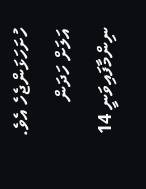ހުށަހަޅަންޖެހެ އެވެ.
އަލަށް ހަދަން ނިންމާފައިވަނީ 14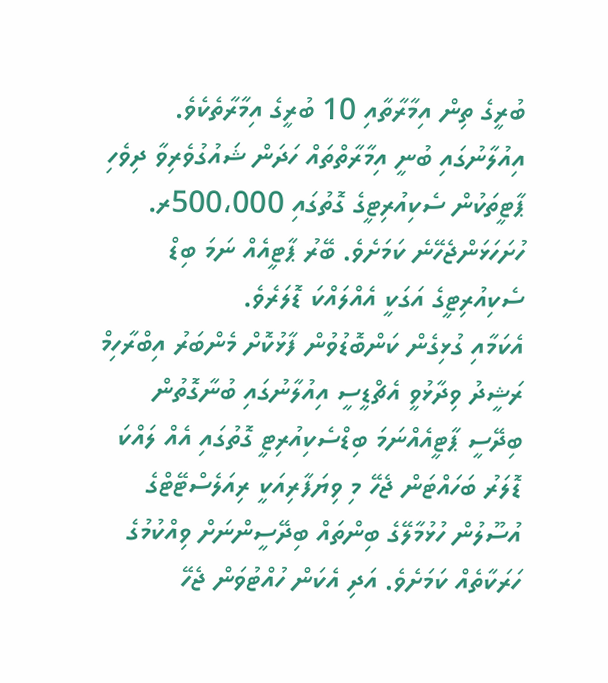ބުރީގެ ތިން އިމާރާތާއި 10 ބުރީގެ އިމާރާތެކެވެ.
އިއުލާނުގައި ބުނީ އިމާރާތްތައް ހަދަން ޝައުގުވެރިވާ ދިވެހި ޕާޓީތަކުން ސެކިއުރިޓީގެ ގޮތުގައި 500،000ރ. ހުށަހަޅަންޖެހޭނެ ކަމަށެވެ. ބޭރު ޕާޓީއެއް ނަމަ ބިޑް ސެކިއުރިޓީގެ އަގަކީ އެއްލައްކަ ޑޮލަރެވެ.
އެކަމާއި ގުޅިގެން ކަންބޮޑުވުން ފާޅުކޮށް މެންބަރު އިބްރާހިމް ރަޝީދު ވިދާޅުވީ އެޗްޑީސީ އިއުލާނުގައި ބުނާގޮތުން ބިދޭސީ ޕާޓީއެއްނަމަ ބިޑްސެކިއުރިޓީ ގޮތުގައި އެއް ލައްކަ ޑޮލަރު ބަހައްޓަން ޖެހޭ މި ވިޔަފާރިއަކީ ރިއަލެސްޓޭޓްގެ އުސޫލުން ހުޅުމާލޭގެ ބިންތައް ބިދޭސީންނަށް ވިއްކުމުގެ ހަރަކާތެއް ކަމަށެވެ. އަދި އެކަން ހުއްޓުވަން ޖެހޭ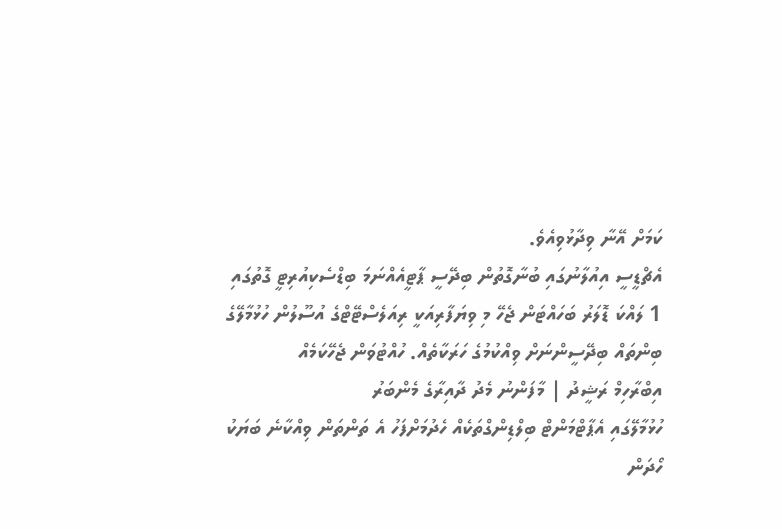ކަމަށް އޭނާ ވިދާޅުވިއެވެ.
އެޗްޑީސީ އިއުލާނުގައި ބުނާގޮތުން ބިދޭސީ ޕާޓީއެއްނަމަ ބިޑްސެކިއުރިޓީ ގޮތުގައި 1 ލައްކަ ޑޮލަރު ބަހައްޓަން ޖެހޭ މި ވިޔަފާރިއަކީ ރިއަލެސްޓޭޓްގެ އުސޫލުން ހުޅުމާލޭގެ ބިންތައް ބިދޭސީންނަށް ވިއްކުމުގެ ހަރަކާތެއް. ހުއްޓުވަން ޖެހޭކަމެއް
އިބްރާހިމް ރަޝީދު | މާފަންނު މެދު ދާއިރާގެ މެންބަރު
ހުޅުމާލޭގައި އެޕާޓްމަންޓް ބިލްޑިންގްތަކެއް ހެދުމަށްފަހު އެ ތަންތަން ވިއްކާނެ ބަޔަކު ހޯދަން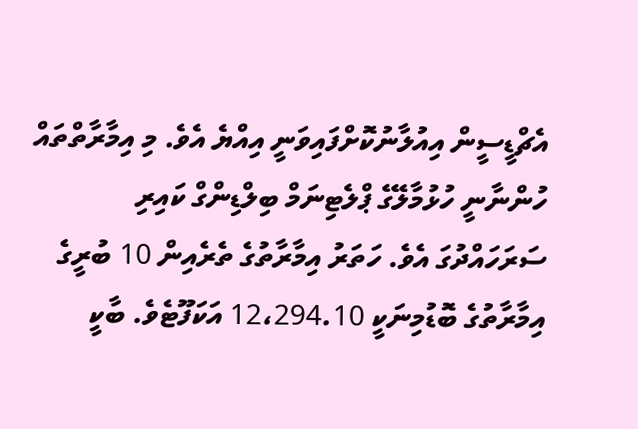އެޗްޑީސީން އިއުލާނުކޮށްފައިވަނީ އިއްޔެ އެވެ. މި އިމާރާތްތައް ހުންނާނީ ހުޅުމާލޭގެ ޕްލެޓިނަމް ބިލްޑިންގް ކައިރި ސަރަހައްދުގަ އެވެ. ހަތަރު އިމާރާތުގެ ތެރެއިން 10 ބުރީގެ އިމާރާތުގެ ބޮޑުމިނަކީ 12،294.10 އަކަފޫޓެވެ. ބާކީ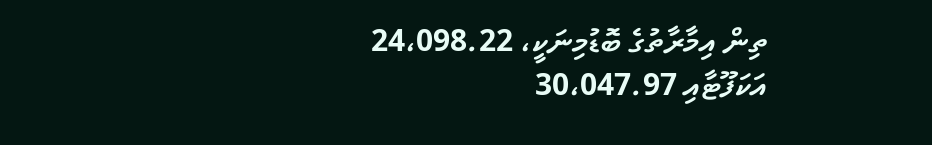ތިން އިމާރާތުގެ ބޮޑުމިނަކީ، 24،098.22 އަކަފޫޓާއި 30،047.97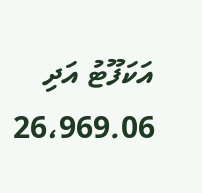އަކަފޫޓު އަދި 26،969.06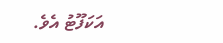އަކަފޫޓު އެވެ.